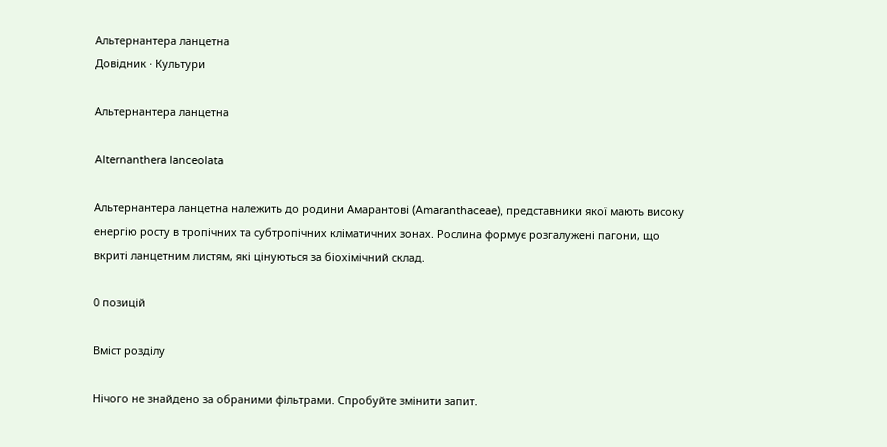Альтернантера ланцетна
Довідник · Культури

Альтернантера ланцетна

Alternanthera lanceolata

Альтернантера ланцетна належить до родини Амарантові (Amaranthaceae), представники якої мають високу енергію росту в тропічних та субтропічних кліматичних зонах. Рослина формує розгалужені пагони, що вкриті ланцетним листям, які цінуються за біохімічний склад.

0 позицій

Вміст розділу

Нічого не знайдено за обраними фільтрами. Спробуйте змінити запит.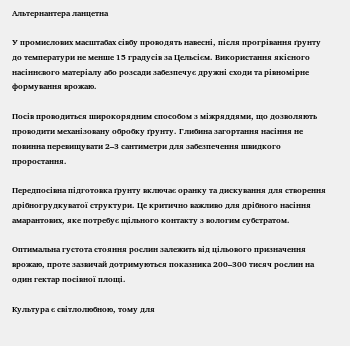Альтернантера ланцетна

У промислових масштабах сівбу проводять навесні, після прогрівання ґрунту до температури не менше 15 градусів за Цельсієм. Використання якісного насіннєвого матеріалу або розсади забезпечує дружні сходи та рівномірне формування врожаю.

Посів проводиться широкорядним способом з міжряддями, що дозволяють проводити механізовану обробку ґрунту. Глибина загортання насіння не повинна перевищувати 2–3 сантиметри для забезпечення швидкого проростання.

Передпосівна підготовка ґрунту включає оранку та дискування для створення дрібногрудкуватої структури. Це критично важливо для дрібного насіння амарантових, яке потребує щільного контакту з вологим субстратом.

Оптимальна густота стояння рослин залежить від цільового призначення врожаю, проте зазвичай дотримуються показника 200–300 тисяч рослин на один гектар посівної площі.

Культура є світлолюбною, тому для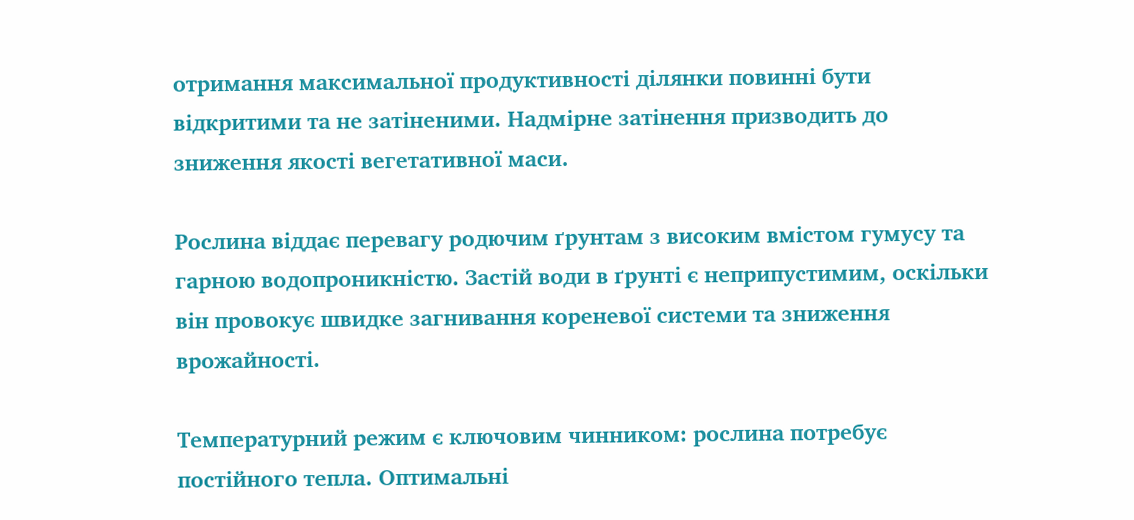отримання максимальної продуктивності ділянки повинні бути відкритими та не затіненими. Надмірне затінення призводить до зниження якості вегетативної маси.

Рослина віддає перевагу родючим ґрунтам з високим вмістом гумусу та гарною водопроникністю. Застій води в ґрунті є неприпустимим, оскільки він провокує швидке загнивання кореневої системи та зниження врожайності.

Температурний режим є ключовим чинником: рослина потребує постійного тепла. Оптимальні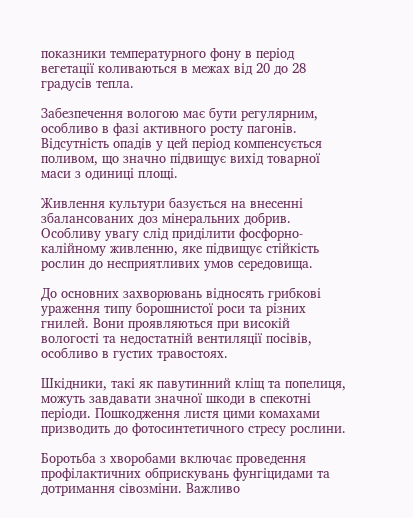показники температурного фону в період вегетації коливаються в межах від 20 до 28 градусів тепла.

Забезпечення вологою має бути регулярним, особливо в фазі активного росту пагонів. Відсутність опадів у цей період компенсується поливом, що значно підвищує вихід товарної маси з одиниці площі.

Живлення культури базується на внесенні збалансованих доз мінеральних добрив. Особливу увагу слід приділити фосфорно-калійному живленню, яке підвищує стійкість рослин до несприятливих умов середовища.

До основних захворювань відносять грибкові ураження типу борошнистої роси та різних гнилей. Вони проявляються при високій вологості та недостатній вентиляції посівів, особливо в густих травостоях.

Шкідники, такі як павутинний кліщ та попелиця, можуть завдавати значної шкоди в спекотні періоди. Пошкодження листя цими комахами призводить до фотосинтетичного стресу рослини.

Боротьба з хворобами включає проведення профілактичних обприскувань фунгіцидами та дотримання сівозміни. Важливо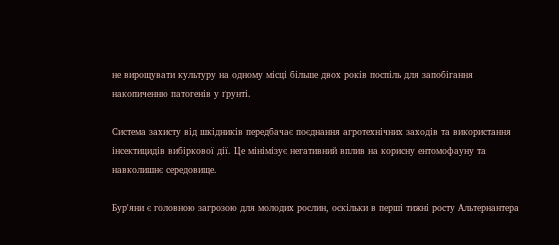не вирощувати культуру на одному місці більше двох років поспіль для запобігання накопиченню патогенів у ґрунті.

Система захисту від шкідників передбачає поєднання агротехнічних заходів та використання інсектицидів вибіркової дії. Це мінімізує негативний вплив на корисну ентомофауну та навколишнє середовище.

Бур'яни є головною загрозою для молодих рослин, оскільки в перші тижні росту Альтернантера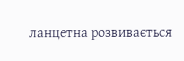ланцетна розвивається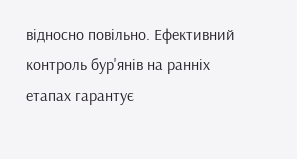відносно повільно. Ефективний контроль бур'янів на ранніх етапах гарантує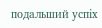подальший успіх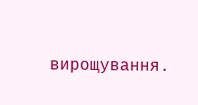вирощування.